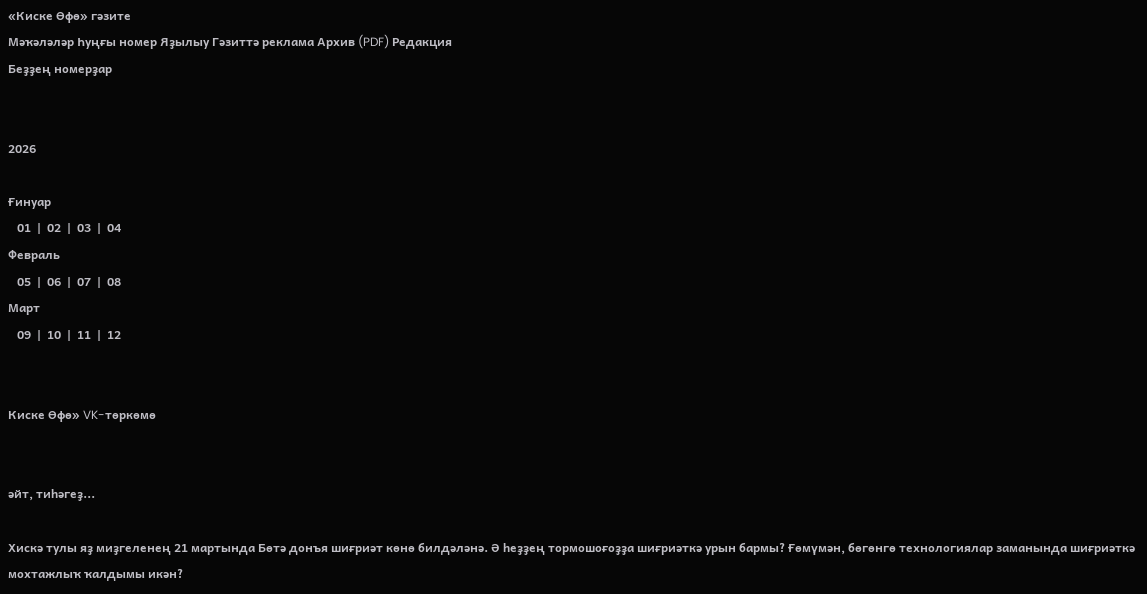«Киске Өфө» гәзите
Мәҡәләләр Һуңғы номер Яҙылыу Гәзиттә реклама Архив (PDF) Редакция
Беҙҙең номерҙар


2026

Ғинуар
   01  |  02  |  03  |  04
Февраль
   05  |  06  |  07  |  08
Март
   09  |  10  |  11  |  12


Киске Өфө» VK-төркөмө


әйт, тиһәгеҙ...

Хискә тулы яҙ миҙгеленең 21 мартында Бөтә донъя шиғриәт көнө билдәләнә. Ә һеҙҙең тормошоғоҙҙа шиғриәткә урын бармы? Ғөмүмән, бөгөнгө технологиялар заманында шиғриәткә мохтажлыҡ ҡалдымы икән?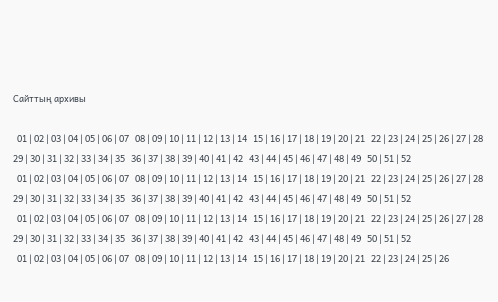Сайттың архивы

  01 | 02 | 03 | 04 | 05 | 06 | 07   08 | 09 | 10 | 11 | 12 | 13 | 14   15 | 16 | 17 | 18 | 19 | 20 | 21   22 | 23 | 24 | 25 | 26 | 27 | 28   29 | 30 | 31 | 32 | 33 | 34 | 35   36 | 37 | 38 | 39 | 40 | 41 | 42   43 | 44 | 45 | 46 | 47 | 48 | 49   50 | 51 | 52
  01 | 02 | 03 | 04 | 05 | 06 | 07   08 | 09 | 10 | 11 | 12 | 13 | 14   15 | 16 | 17 | 18 | 19 | 20 | 21   22 | 23 | 24 | 25 | 26 | 27 | 28   29 | 30 | 31 | 32 | 33 | 34 | 35   36 | 37 | 38 | 39 | 40 | 41 | 42   43 | 44 | 45 | 46 | 47 | 48 | 49   50 | 51 | 52
  01 | 02 | 03 | 04 | 05 | 06 | 07   08 | 09 | 10 | 11 | 12 | 13 | 14   15 | 16 | 17 | 18 | 19 | 20 | 21   22 | 23 | 24 | 25 | 26 | 27 | 28   29 | 30 | 31 | 32 | 33 | 34 | 35   36 | 37 | 38 | 39 | 40 | 41 | 42   43 | 44 | 45 | 46 | 47 | 48 | 49   50 | 51 | 52
  01 | 02 | 03 | 04 | 05 | 06 | 07   08 | 09 | 10 | 11 | 12 | 13 | 14   15 | 16 | 17 | 18 | 19 | 20 | 21   22 | 23 | 24 | 25 | 26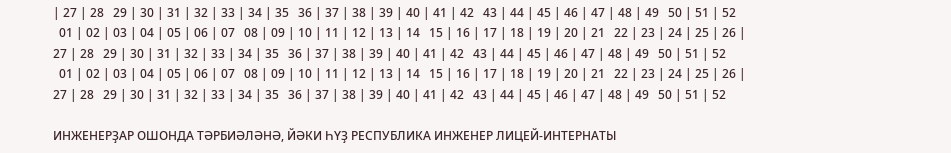| 27 | 28   29 | 30 | 31 | 32 | 33 | 34 | 35   36 | 37 | 38 | 39 | 40 | 41 | 42   43 | 44 | 45 | 46 | 47 | 48 | 49   50 | 51 | 52
  01 | 02 | 03 | 04 | 05 | 06 | 07   08 | 09 | 10 | 11 | 12 | 13 | 14   15 | 16 | 17 | 18 | 19 | 20 | 21   22 | 23 | 24 | 25 | 26 | 27 | 28   29 | 30 | 31 | 32 | 33 | 34 | 35   36 | 37 | 38 | 39 | 40 | 41 | 42   43 | 44 | 45 | 46 | 47 | 48 | 49   50 | 51 | 52
  01 | 02 | 03 | 04 | 05 | 06 | 07   08 | 09 | 10 | 11 | 12 | 13 | 14   15 | 16 | 17 | 18 | 19 | 20 | 21   22 | 23 | 24 | 25 | 26 | 27 | 28   29 | 30 | 31 | 32 | 33 | 34 | 35   36 | 37 | 38 | 39 | 40 | 41 | 42   43 | 44 | 45 | 46 | 47 | 48 | 49   50 | 51 | 52

ИНЖЕНЕРҘАР ОШОНДА ТӘРБИӘЛӘНӘ, ЙӘКИ ҺҮҘ РЕСПУБЛИКА ИНЖЕНЕР ЛИЦЕЙ-ИНТЕРНАТЫ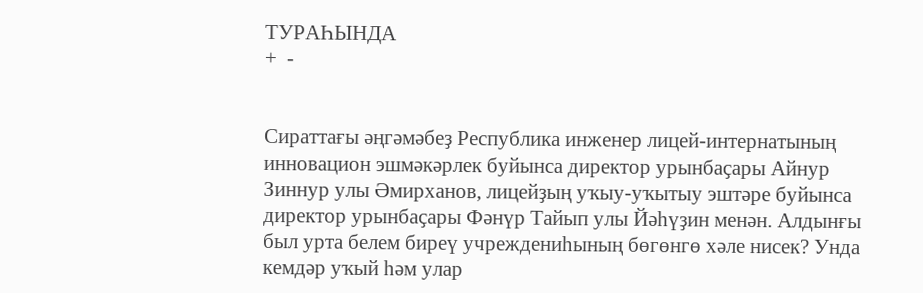ТУРАҺЫНДА
+  -


Сираттағы әңгәмәбеҙ Республика инженер лицей-интернатының инновацион эшмәкәрлек буйынса директор урынбаҫары Айнур Зиннур улы Әмирханов, лицейҙың уҡыу-уҡытыу эштәре буйынса директор урынбаҫары Фәнүр Тайып улы Йәһүҙин менән. Алдынғы был урта белем биреү учреждениһының бөгөнгө хәле нисек? Унда кемдәр уҡый һәм улар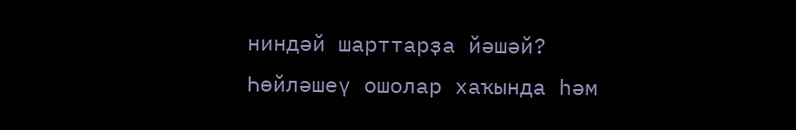ниндәй шарттарҙа йәшәй? Һөйләшеү ошолар хаҡында һәм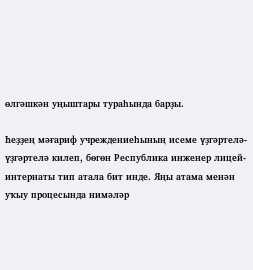өлгәшкән уңыштары тураһында барҙы.

Һеҙҙең мәғариф учреждениеһының исеме үҙгәртелә-үҙгәртелә килеп, бөгөн Республика инженер лицей-интернаты тип атала бит инде. Яңы атама менән уҡыу процесында нимәләр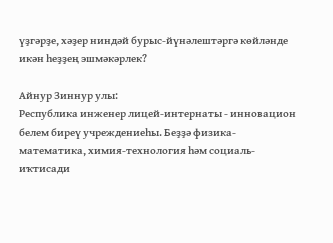үҙгәрҙе, хәҙер ниндәй бурыс-йүнәлештәргә көйләнде икән һеҙҙең эшмәкәрлек?

Айнур Зиннур улы:
Республика инженер лицей-интернаты - инновацион белем биреү учреждениеһы. Беҙҙә физика-математика, химия-технология һәм социаль-иҡтисади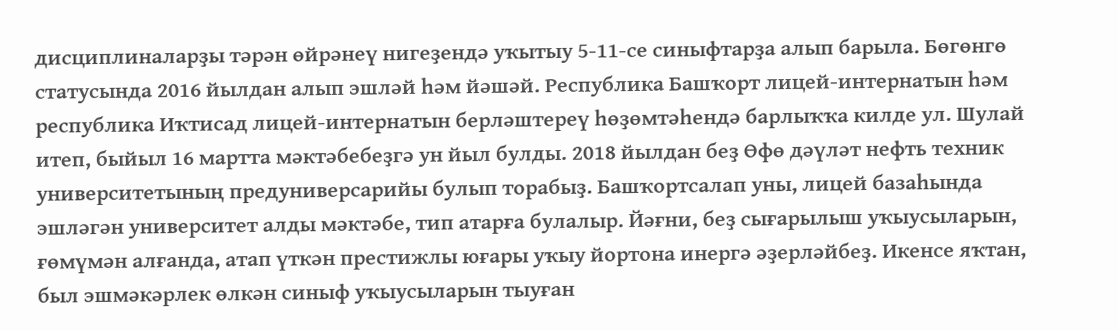дисциплиналарҙы тәрән өйрәнеү нигеҙендә уҡытыу 5-11-се синыфтарҙа алып барыла. Бөгөнгө статусында 2016 йылдан алып эшләй һәм йәшәй. Республика Башҡорт лицей-интернатын һәм республика Иҡтисад лицей-интернатын берләштереү һөҙөмтәһендә барлыҡҡа килде ул. Шулай итеп, быйыл 16 мартта мәктәбебеҙгә ун йыл булды. 2018 йылдан беҙ Өфө дәүләт нефть техник университетының предуниверсарийы булып торабыҙ. Башҡортсалап уны, лицей базаһында эшләгән университет алды мәктәбе, тип атарға булалыр. Йәғни, беҙ сығарылыш уҡыусыларын, ғөмүмән алғанда, атап үткән престижлы юғары уҡыу йортона инергә әҙерләйбеҙ. Икенсе яҡтан, был эшмәкәрлек өлкән синыф уҡыусыларын тыуған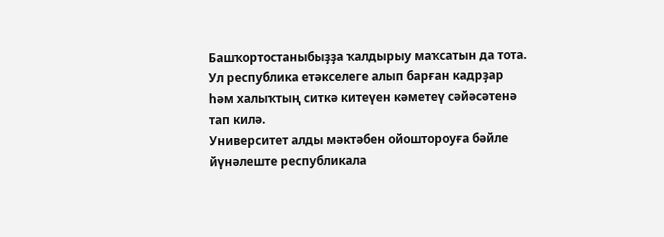Башҡортостаныбыҙҙа ҡалдырыу маҡсатын да тота. Ул республика етәкселеге алып барған кадрҙар һәм халыҡтың ситкә китеүен кәметеү сәйәсәтенә тап килә.
Университет алды мәктәбен ойоштороуға бәйле йүнәлеште республикала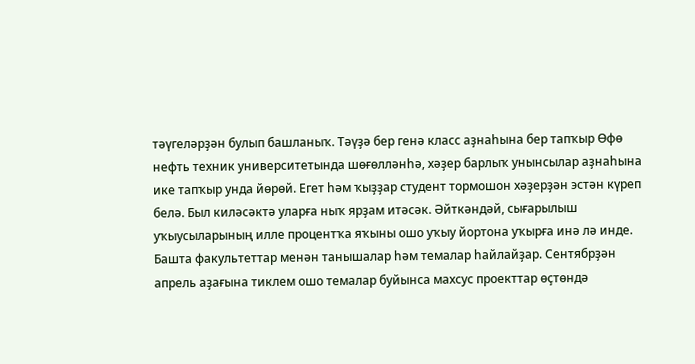тәүгеләрҙән булып башланыҡ. Тәүҙә бер генә класс аҙнаһына бер тапҡыр Өфө нефть техник университетында шөғөлләнһә, хәҙер барлыҡ унынсылар аҙнаһына ике тапҡыр унда йөрөй. Егет һәм ҡыҙҙар студент тормошон хәҙерҙән эстән күреп белә. Был киләсәктә уларға ныҡ ярҙам итәсәк. Әйткәндәй, сығарылыш уҡыусыларының илле процентҡа яҡыны ошо уҡыу йортона уҡырға инә лә инде.
Башта факультеттар менән танышалар һәм темалар һайлайҙар. Сентябрҙән апрель аҙағына тиклем ошо темалар буйынса махсус проекттар өҫтөндә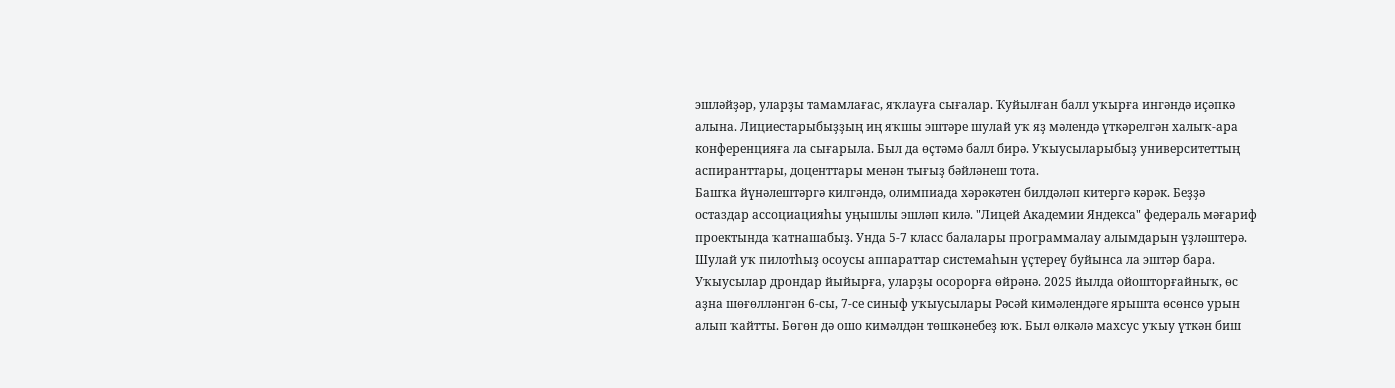эшләйҙәр, уларҙы тамамлағас, яҡлауға сығалар. Ҡуйылған балл уҡырға ингәндә иҫәпкә алына. Лициестарыбыҙҙың иң яҡшы эштәре шулай уҡ яҙ мәлендә үткәрелгән халыҡ-ара конференцияға ла сығарыла. Был да өҫтәмә балл бирә. Уҡыусыларыбыҙ университеттың аспиранттары, доценттары менән тығыҙ бәйләнеш тота.
Башҡа йүнәлештәргә килгәндә, олимпиада хәрәкәтен билдәләп китергә кәрәк. Беҙҙә остаздар ассоциацияһы уңышлы эшләп килә. "Лицей Академии Яндекса" федераль мәғариф проектында ҡатнашабыҙ. Унда 5-7 класс балалары программалау алымдарын үҙләштерә. Шулай уҡ пилотһыҙ осоусы аппараттар системаһын үҫтереү буйынса ла эштәр бара. Уҡыусылар дрондар йыйырға, уларҙы осорорға өйрәнә. 2025 йылда ойошторғайныҡ, өс аҙна шөғөлләнгән 6-сы, 7-се синыф уҡыусылары Рәсәй кимәлендәге ярышта өсөнсө урын алып ҡайтты. Бөгөн дә ошо кимәлдән төшкәнебеҙ юҡ. Был өлкәлә махсус уҡыу үткән биш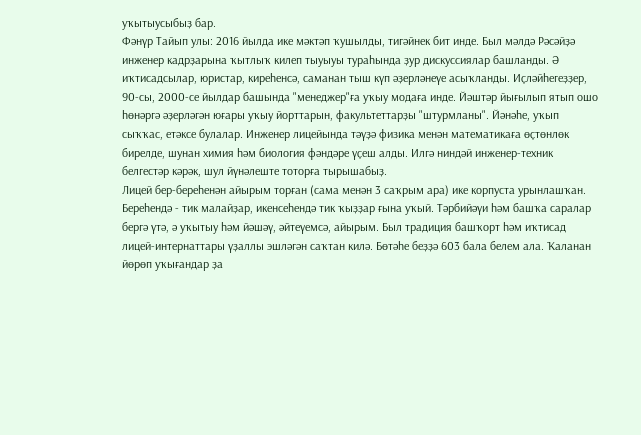уҡытыусыбыҙ бар.
Фәнүр Тайып улы: 2016 йылда ике мәктәп ҡушылды, тигәйнек бит инде. Был мәлдә Рәсәйҙә инженер кадрҙарына ҡытлыҡ килеп тыуыуы тураһында ҙур дискуссиялар башланды. Ә иҡтисадсылар, юристар, киреһенсә, саманан тыш күп әҙерләнеүе асыҡланды. Иҫләйһегеҙҙер, 90-сы, 2000-се йылдар башында "менеджер"ға уҡыу модаға инде. Йәштәр йығылып ятып ошо һөнәргә әҙерләгән юғары уҡыу йорттарын, факультеттарҙы "штурмланы". Йәнәһе, уҡып сыҡҡас, етәксе булалар. Инженер лицейында тәүҙә физика менән математикаға өҫтөнлөк бирелде, шунан химия һәм биология фәндәре үҫеш алды. Илгә ниндәй инженер-техник белгестәр кәрәк, шул йүнәлеште тоторға тырышабыҙ.
Лицей бер-береһенән айырым торған (сама менән 3 саҡрым ара) ике корпуста урынлашҡан. Береһендә - тик малайҙар, икенсеһендә тик ҡыҙҙар ғына уҡый. Тәрбийәүи һәм башҡа саралар бергә үтә, ә уҡытыу һәм йәшәү, әйтеүемсә, айырым. Был традиция башҡорт һәм иҡтисад лицей-интернаттары үҙаллы эшләгән саҡтан килә. Бөтәһе беҙҙә 603 бала белем ала. Ҡаланан йөрөп уҡығандар ҙа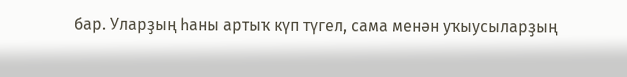бар. Уларҙың һаны артыҡ күп түгел, сама менән уҡыусыларҙың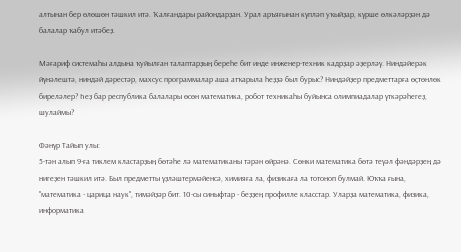алтынан бер өлөшөн тәшкил итә. Ҡалғандары райондарҙан. Урал аръяғынан күпләп уҡыйҙар, күрше өлкәләрҙән дә балалар ҡабул итәбеҙ.

Мәғариф системаһы алдына ҡуйылған талаптарҙың береһе бит инде инженер-техник кадрҙар әҙерләү. Ниндәйерәк йүнәлештә, ниндәй дәрестәр, махсус программалар аша атҡарыла һеҙҙә был бурыс? Ниндәйҙер предметтарға өҫтөнлөк биреләлер? Һеҙ бар республика балалары өсөн математика, робот техникаһы буйынса олимпиадалар үткәрәһегеҙ, шулаймы?

Фәнүр Тайып улы:
5-тән алып 9-ға тиклем кластарҙың бөтәһе лә математиканы тәрән өйрәнә. Сөнки математика бөтә теүәл фәндәрҙең дә нигеҙен тәшкил итә. Был предметты үҙләштермәйенсә, химияға ла, физикаға ла тотоноп булмай. Юҡҡа ғына, "математика - царица наук", тимәйҙәр бит. 10-сы синыфтар - беҙҙең профилле класстар. Уларҙа математика, физика, информатика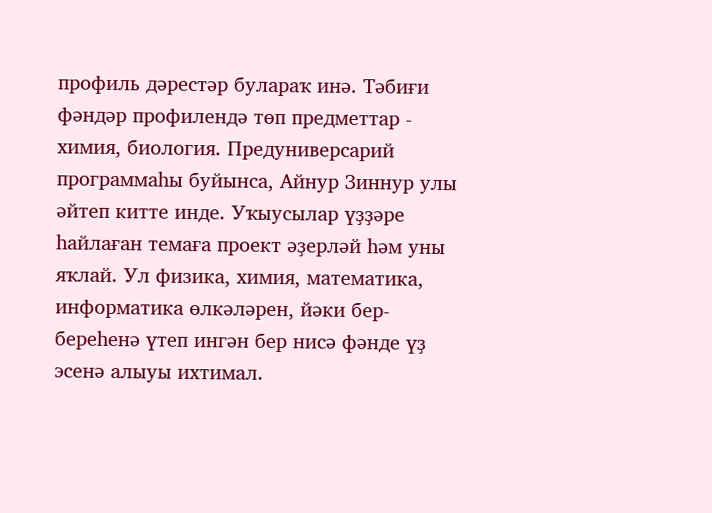профиль дәрестәр булараҡ инә. Тәбиғи фәндәр профилендә төп предметтар - химия, биология. Предуниверсарий программаһы буйынса, Айнур Зиннур улы әйтеп китте инде. Уҡыусылар үҙҙәре һайлаған темаға проект әҙерләй һәм уны яҡлай. Ул физика, химия, математика, информатика өлкәләрен, йәки бер-береһенә үтеп ингән бер нисә фәнде үҙ эсенә алыуы ихтимал.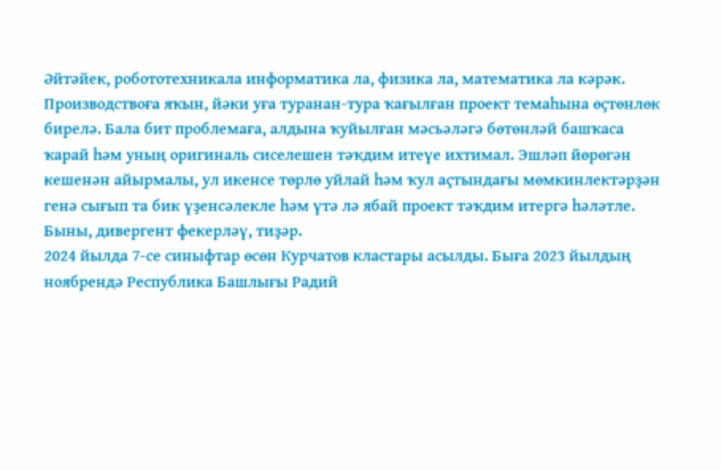Әйтәйек, робототехникала информатика ла, физика ла, математика ла кәрәк. Производствоға яҡын, йәки уға туранан-тура ҡағылған проект темаһына өҫтөнлөк бирелә. Бала бит проблемаға, алдына ҡуйылған мәсьәләгә бөтөнләй башҡаса ҡарай һәм уның оригиналь сиселешен тәҡдим итеүе ихтимал. Эшләп йөрөгән кешенән айырмалы, ул икенсе төрлө уйлай һәм ҡул аҫтындағы мөмкинлектәрҙән генә сығып та бик үҙенсәлекле һәм үтә лә ябай проект тәҡдим итергә һәләтле. Быны, дивергент фекерләү, тиҙәр.
2024 йылда 7-се синыфтар өсөн Курчатов кластары асылды. Быға 2023 йылдың ноябрендә Республика Башлығы Радий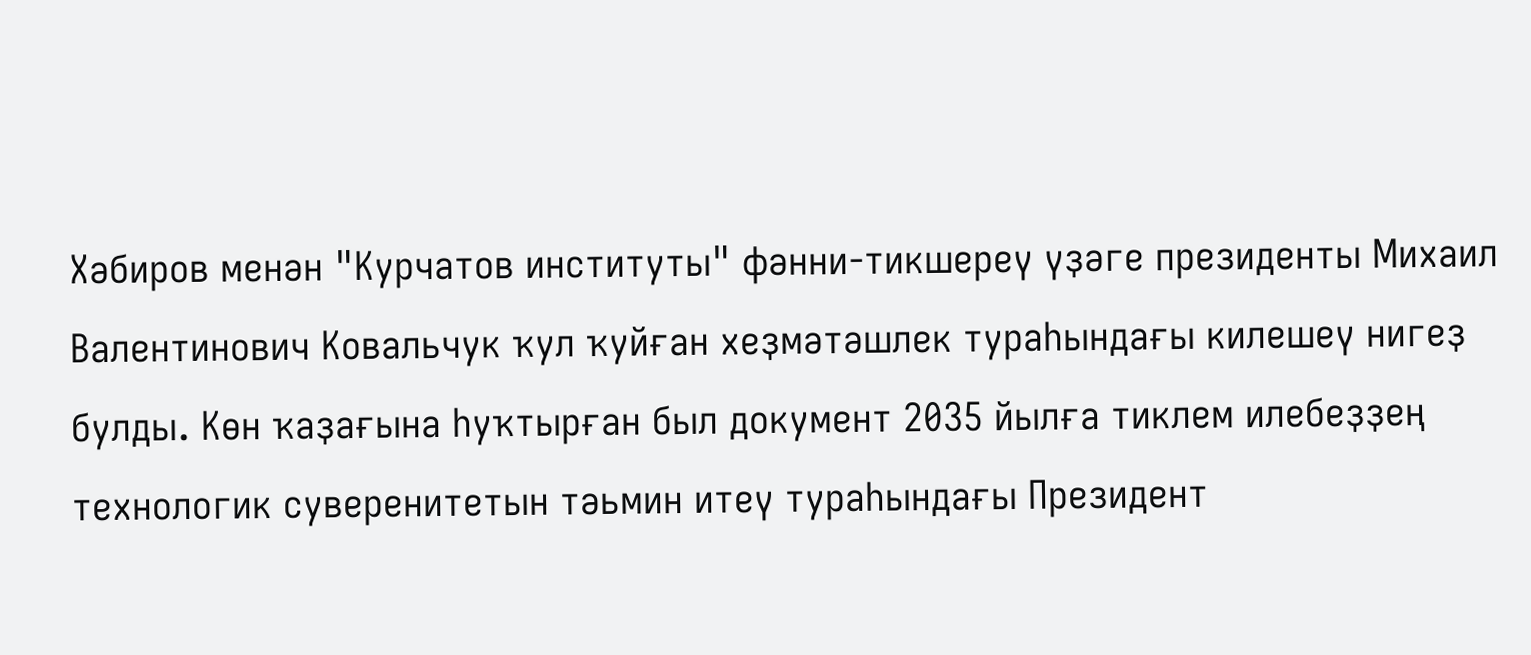Хәбиров менән "Курчатов институты" фәнни-тикшереү үҙәге президенты Михаил Валентинович Ковальчук ҡул ҡуйған хеҙмәтәшлек тураһындағы килешеү нигеҙ булды. Көн ҡаҙағына һуҡтырған был документ 2035 йылға тиклем илебеҙҙең технологик суверенитетын тәьмин итеү тураһындағы Президент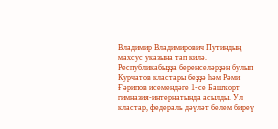Владимир Владимирович Путиндың махсус указына тап килә. Республикабыҙҙа беренселәрҙән булып Курчатов кластары беҙҙә һәм Рәми Ғәрипов исемендәге 1-се Башҡорт гимназия-интернатында асылды. Ул кластар, федераль дәүләт белем биреү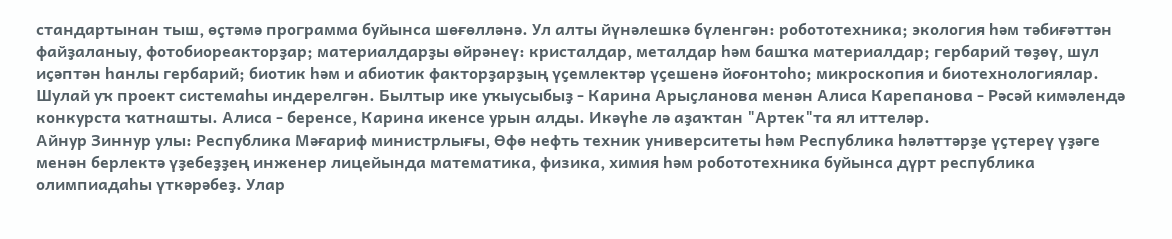стандартынан тыш, өҫтәмә программа буйынса шөғөлләнә. Ул алты йүнәлешкә бүленгән: робототехника; экология һәм тәбиғәттән файҙаланыу, фотобиореакторҙар; материалдарҙы өйрәнеү: кристалдар, металдар һәм башҡа материалдар; гербарий төҙөү, шул иҫәптән һанлы гербарий; биотик һәм и абиотик факторҙарҙың үҫемлектәр үҫешенә йоғонтоһо; микроскопия и биотехнологиялар. Шулай уҡ проект системаһы индерелгән. Былтыр ике уҡыусыбыҙ - Карина Арыҫланова менән Алиса Карепанова - Рәсәй кимәлендә конкурста ҡатнашты. Алиса - беренсе, Карина икенсе урын алды. Икәүһе лә аҙаҡтан "Артек"та ял иттеләр.
Айнур Зиннур улы: Республика Мәғариф министрлығы, Өфө нефть техник университеты һәм Республика һәләттәрҙе үҫтереү үҙәге менән берлектә үҙебеҙҙең инженер лицейында математика, физика, химия һәм робототехника буйынса дүрт республика олимпиадаһы үткәрәбеҙ. Улар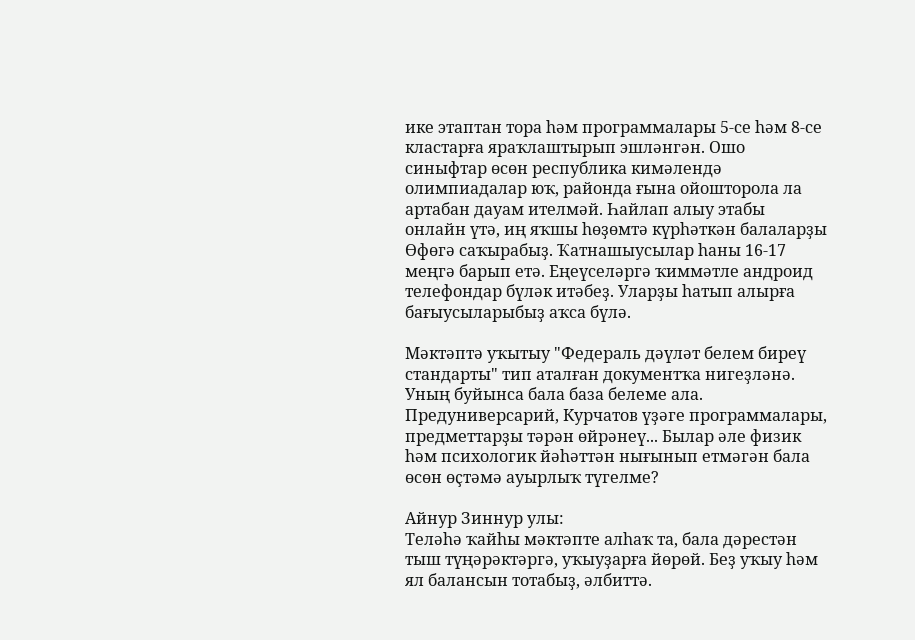ике этаптан тора һәм программалары 5-се һәм 8-се кластарға яраҡлаштырып эшләнгән. Ошо синыфтар өсөн республика кимәлендә олимпиадалар юҡ, районда ғына ойошторола ла артабан дауам ителмәй. Һайлап алыу этабы онлайн үтә, иң яҡшы һөҙөмтә күрһәткән балаларҙы Өфөгә саҡырабыҙ. Ҡатнашыусылар һаны 16-17 меңгә барып етә. Еңеүселәргә ҡиммәтле андроид телефондар бүләк итәбеҙ. Уларҙы һатып алырға бағыусыларыбыҙ аҡса бүлә.

Мәктәптә уҡытыу "Федераль дәүләт белем биреү стандарты" тип аталған документҡа нигеҙләнә. Уның буйынса бала база белеме ала. Предуниверсарий, Курчатов үҙәге программалары, предметтарҙы тәрән өйрәнеү... Былар әле физик һәм психологик йәһәттән нығынып етмәгән бала өсөн өҫтәмә ауырлыҡ түгелме?

Айнур Зиннур улы:
Теләһә ҡайһы мәктәпте алһаҡ та, бала дәрестән тыш түңәрәктәргә, уҡыуҙарға йөрөй. Беҙ уҡыу һәм ял балансын тотабыҙ, әлбиттә.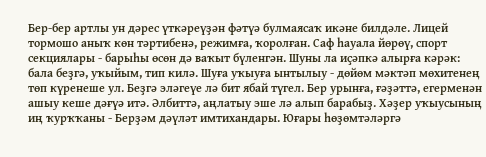Бер-бер артлы ун дәрес үткәреүҙән фәтүә булмаясаҡ икәне билдәле. Лицей тормошо аныҡ көн тәртибенә, режимға, ҡоролған. Саф һауала йөрөү, спорт секциялары - барыһы өсөн дә ваҡыт бүленгән. Шуны ла иҫәпкә алырға кәрәк: бала беҙгә, уҡыйым, тип килә. Шуға уҡыуға ынтылыу - дөйөм мәктәп мөхитенең төп күренеше ул. Беҙгә эләгеүе лә бит ябай түгел. Бер урынға, ғәҙәттә, егерменән ашыу кеше дәғүә итә. Әлбиттә, аңлатыу эше лә алып барабыҙ. Хәҙер уҡыусының иң ҡурҡҡаны - Берҙәм дәүләт имтихандары. Юғары һөҙөмтәләргә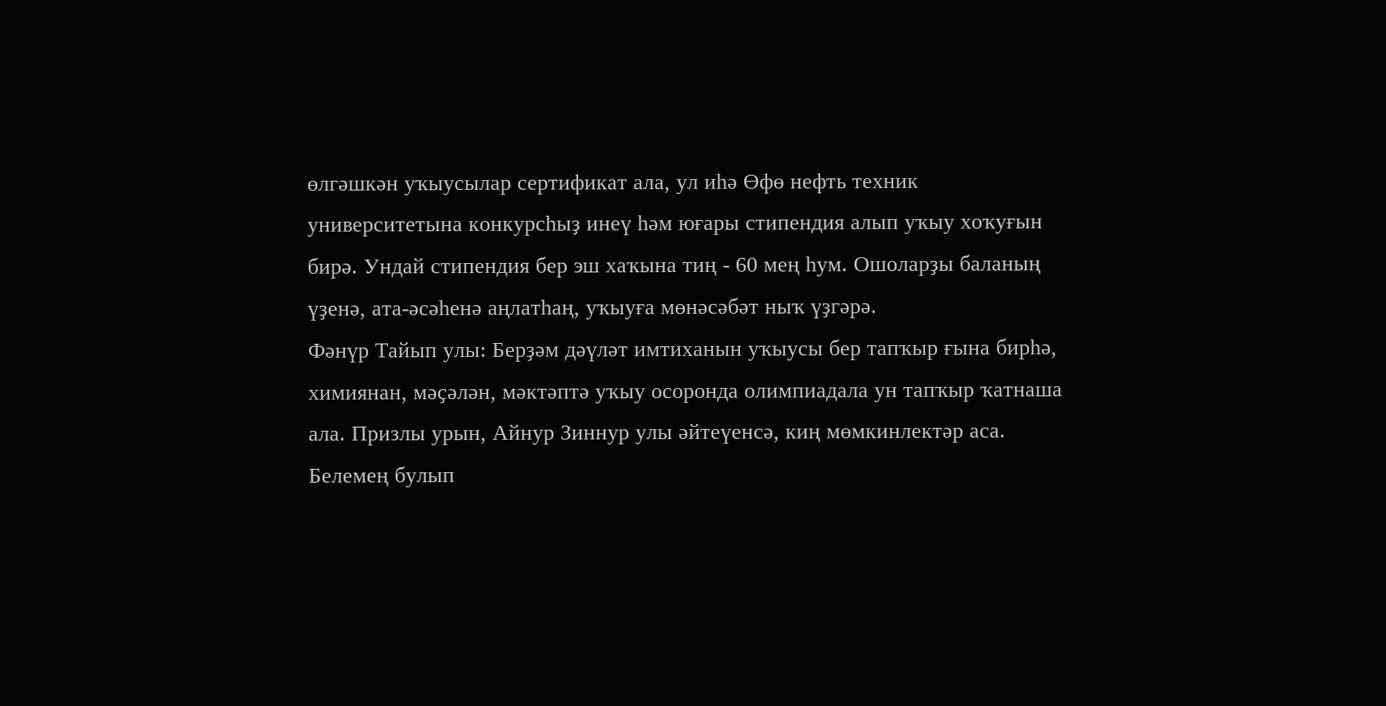өлгәшкән уҡыусылар сертификат ала, ул иһә Өфө нефть техник университетына конкурсһыҙ инеү һәм юғары стипендия алып уҡыу хоҡуғын бирә. Ундай стипендия бер эш хаҡына тиң - 60 мең һум. Ошоларҙы баланың үҙенә, ата-әсәһенә аңлатһаң, уҡыуға мөнәсәбәт ныҡ үҙгәрә.
Фәнүр Тайып улы: Берҙәм дәүләт имтиханын уҡыусы бер тапҡыр ғына бирһә, химиянан, мәҫәлән, мәктәптә уҡыу осоронда олимпиадала ун тапҡыр ҡатнаша ала. Призлы урын, Айнур Зиннур улы әйтеүенсә, киң мөмкинлектәр аса. Белемең булып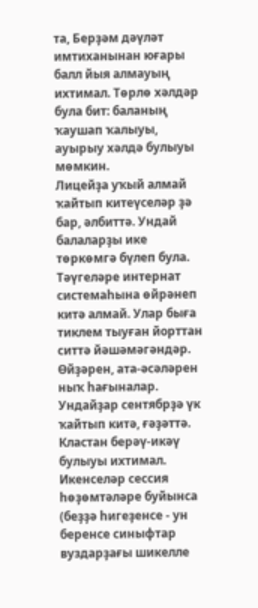та, Берҙәм дәүләт имтиханынан юғары балл йыя алмауың ихтимал. Төрлө хәлдәр була бит: баланың ҡаушап ҡалыуы, ауырыу хәлдә булыуы мөмкин.
Лицейҙа уҡый алмай ҡайтып китеүселәр ҙә бар, әлбиттә. Ундай балаларҙы ике төркөмгә бүлеп була. Тәүгеләре интернат системаһына өйрәнеп китә алмай. Улар быға тиклем тыуған йорттан ситтә йәшәмәгәндәр. Өйҙәрен, ата-әсәләрен ныҡ һағыналар. Ундайҙар сентябрҙә үк ҡайтып китә, ғәҙәттә. Кластан берәү-икәү булыуы ихтимал. Икенселәр сессия һөҙөмтәләре буйынса (беҙҙә һигеҙенсе - ун беренсе синыфтар вуздарҙағы шикелле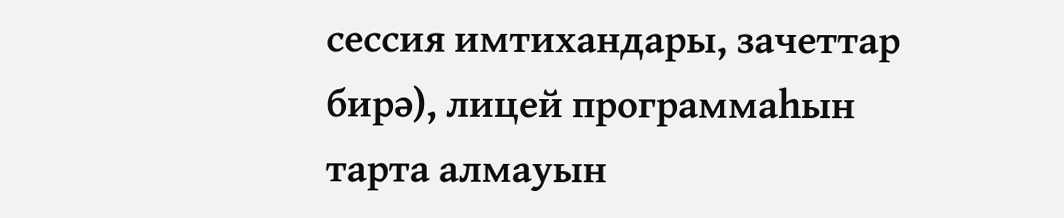сессия имтихандары, зачеттар бирә), лицей программаһын тарта алмауын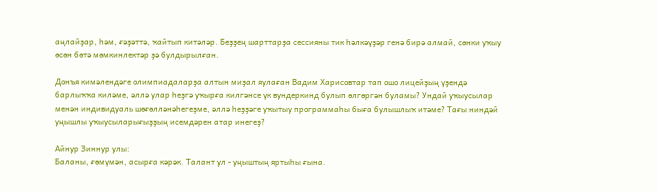аңлайҙар, һәм, ғәҙәттә, ҡайтып китәләр. Беҙҙең шарттарҙа сессияны тик һәлкәүҙәр генә бирә алмай, сөнки уҡыу өсөн бөтә мөмкинлектәр ҙә булдырылған.

Донъя кимәлендәге олимпиадаларҙа алтын миҙал яулаған Вадим Харисовтар тап ошо лицейҙың үҙендә барлыҡҡа киләме, әллә улар һеҙгә уҡырға килгәнсе үк вундеркинд булып өлгөргән буламы? Ундай уҡыусылар менән индивидуаль шөғөлләнәһегеҙме, әллә һеҙҙәге уҡытыу программаһы быға булышлыҡ итәме? Тағы ниндәй уңышлы уҡыусыларығыҙҙың исемдәрен атар инегеҙ?

Айнур Зиннур улы:
Баланы, ғөмүмән, асырға кәрәк. Талант ул - уңыштың яртыһы ғына.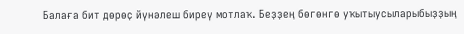Балаға бит дөрөҫ йүнәлеш биреү мотлаҡ. Беҙҙең бөгөнгө уҡытыусыларыбыҙҙың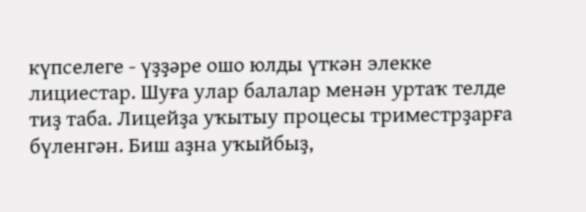күпселеге - үҙҙәре ошо юлды үткән элекке лициестар. Шуға улар балалар менән уртаҡ телде тиҙ таба. Лицейҙа уҡытыу процесы триместрҙарға бүленгән. Биш аҙна уҡыйбыҙ,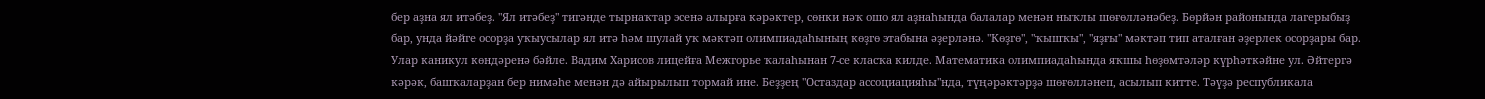бер аҙна ял итәбеҙ. "Ял итәбеҙ" тигәнде тырнаҡтар эсенә алырға кәрәктер, сөнки нәҡ ошо ял аҙнаһында балалар менән ныҡлы шөғөлләнәбеҙ. Бөрйән районында лагерыбыҙ бар, унда йәйге осорҙа уҡыусылар ял итә һәм шулай уҡ мәктәп олимпиадаһының көҙгө этабына әҙерләнә. "Көҙгө", "ҡышҡы", "яҙғы" мәктәп тип аталған әҙерлек осорҙары бар. Улар каникул көндәренә бәйле. Вадим Харисов лицейға Межгорье ҡалаһынан 7-се класҡа килде. Математика олимпиадаһында яҡшы һөҙөмтәләр күрһәткәйне ул. Әйтергә кәрәк, башҡаларҙан бер нимәһе менән дә айырылып тормай ине. Беҙҙең "Остаздар ассоциацияһы"нда, түңәрәктәрҙә шөғөлләнеп, асылып китте. Тәүҙә республикала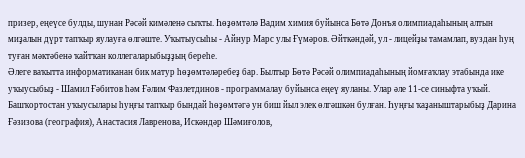призер, еңеүсе булды, шунан Рәсәй кимәленә сыҡты. Һөҙөмтәлә Вадим химия буйынса Бөтә Донъя олимпиадаһының алтын миҙалын дүрт тапҡыр яулауға өлгәште. Уҡытыусыһы - Айнур Марс улы Ғүмәров. Әйткәндәй, ул - лицейҙы тамамлап, вуздан һуң туған мәктәбенә ҡайтҡан коллегаларыбыҙҙың береһе.
Әлеге ваҡытта информатиканан бик матур һөҙөмтәләребеҙ бар. Былтыр Бөтә Рәсәй олимпиадаһының йомғаҡлау этабында ике уҡыусыбыҙ - Шамил Ғәбитов һәм Ғәлим Фазлетдинов - программалау буйынса еңеү яуланы. Улар әле 11-се синыфта уҡый. Башҡортостан уҡыусылары һуңғы тапҡыр бындай һөҙөмтәгә ун биш йыл элек өлгәшкән булған. Һуңғы ҡаҙаныштарыбыҙ Дарина Ғәзизова (география), Анастасия Лавренова, Искәндәр Шәмиғолов,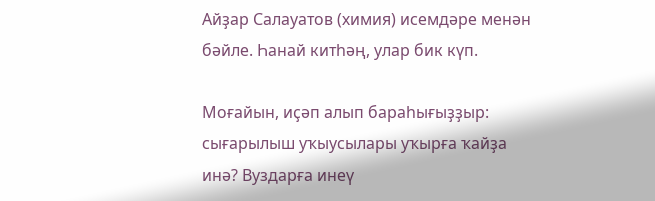Айҙар Салауатов (химия) исемдәре менән бәйле. Һанай китһәң, улар бик күп.

Моғайын, иҫәп алып бараһығыҙҙыр: сығарылыш уҡыусылары уҡырға ҡайҙа инә? Вуздарға инеү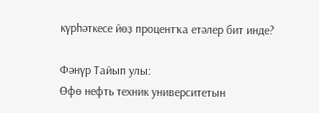күрһәткесе йөҙ процентҡа етәлер бит инде?

Фәнүр Тайып улы:
Өфө нефть техник университетын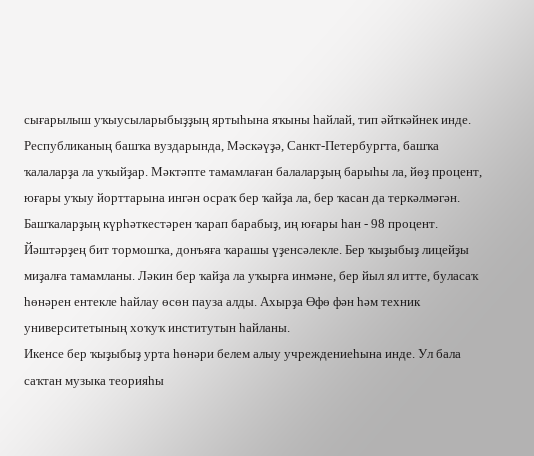сығарылыш уҡыусыларыбыҙҙың яртыһына яҡыны һайлай, тип әйткәйнек инде. Республиканың башҡа вуздарында, Мәскәүҙә, Санкт-Петербургта, башҡа ҡалаларҙа ла уҡыйҙар. Мәктәпте тамамлаған балаларҙың барыһы ла, йөҙ процент, юғары уҡыу йорттарына ингән осраҡ бер ҡайҙа ла, бер ҡасан да теркәлмәгән. Башҡаларҙың күрһәткестәрен ҡарап барабыҙ, иң юғары һан - 98 процент. Йәштәрҙең бит тормошҡа, донъяға ҡарашы үҙенсәлекле. Бер ҡыҙыбыҙ лицейҙы миҙалға тамамланы. Ләкин бер ҡайҙа ла уҡырға инмәне, бер йыл ял итте, буласаҡ һөнәрен ентекле һайлау өсөн пауза алды. Ахырҙа Өфө фән һәм техник университетының хоҡуҡ институтын һайланы.
Икенсе бер ҡыҙыбыҙ урта һөнәри белем алыу учреждениеһына инде. Ул бала саҡтан музыка теорияһы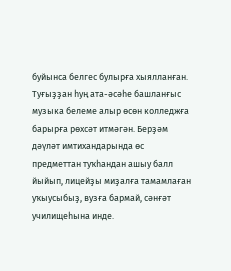буйынса белгес булырға хыялланған. Туғыҙҙан һуң ата-әсәһе башланғыс музыка белеме алыр өсөн колледжға барырға рөхсәт итмәгән. Берҙәм дәүләт имтихандарында өс предметтан туҡһандан ашыу балл йыйып, лицейҙы миҙалға тамамлаған уҡыусыбыҙ, вузға бармай, сәнғәт училищеһына инде.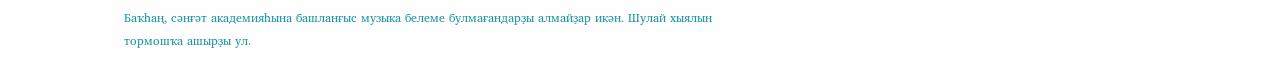Баҡһаң, сәнғәт академияһына башланғыс музыка белеме булмағандарҙы алмайҙар икән. Шулай хыялын тормошҡа ашырҙы ул.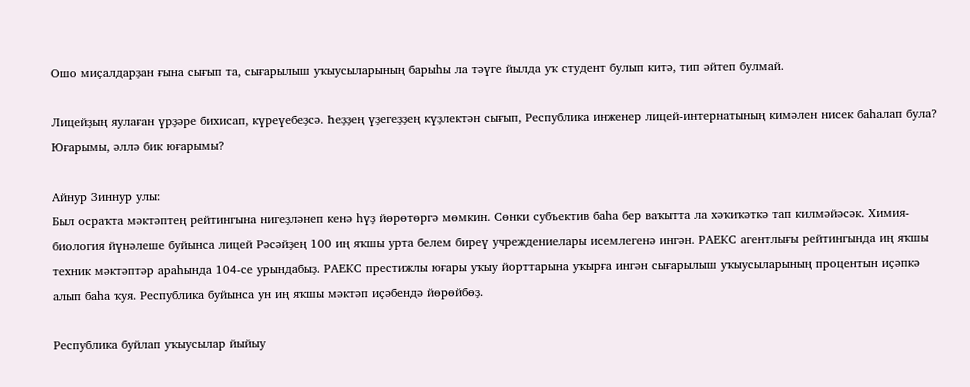Ошо миҫалдарҙан ғына сығып та, сығарылыш уҡыусыларының барыһы ла тәүге йылда уҡ студент булып китә, тип әйтеп булмай.

Лицейҙың яулаған үрҙәре бихисап, күреүебеҙсә. Һеҙҙең үҙегеҙҙең күҙлектән сығып, Республика инженер лицей-интернатының кимәлен нисек баһалап була? Юғарымы, әллә бик юғарымы?

Айнур Зиннур улы:
Был осраҡта мәктәптең рейтингына нигеҙләнеп кенә һүҙ йөрөтөргә мөмкин. Сөнки субъектив баһа бер ваҡытта ла хәҡиҡәткә тап килмәйәсәк. Химия-биология йүнәлеше буйынса лицей Рәсәйҙең 100 иң яҡшы урта белем биреү учреждениелары исемлегенә ингән. РАЕКС агентлығы рейтингында иң яҡшы техник мәктәптәр араһында 104-се урындабыҙ. РАЕКС престижлы юғары уҡыу йорттарына уҡырға ингән сығарылыш уҡыусыларының процентын иҫәпкә алып баһа ҡуя. Республика буйынса ун иң яҡшы мәктәп иҫәбендә йөрөйбөҙ.

Республика буйлап уҡыусылар йыйыу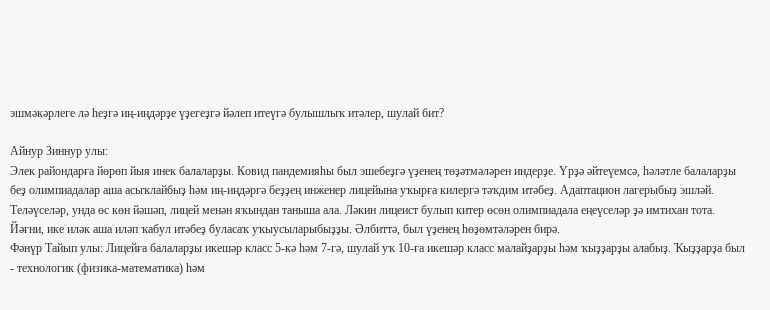эшмәкәрлеге лә һеҙгә иң-иңдәрҙе үҙегеҙгә йәлеп итеүгә булышлыҡ итәлер, шулай бит?

Айнур Зиннур улы:
Элек райондарға йөрөп йыя инек балаларҙы. Ковид пандемияһы был эшебеҙгә үҙенең төҙәтмәләрен индерҙе. Үрҙә әйтеүемсә, һәләтле балаларҙы беҙ олимпиадалар аша асыҡлайбыҙ һәм иң-иңдәргә беҙҙең инженер лицейына уҡырға килергә тәҡдим итәбеҙ. Адаптацион лагерыбыҙ эшләй. Теләүселәр, унда өс көн йәшәп, лицей менән яҡындан таныша ала. Ләкин лицеист булып китер өсөн олимпиадала еңеүселәр ҙә имтихан тота. Йәғни, ике иләк аша иләп ҡабул итәбеҙ буласаҡ уҡыусыларыбыҙҙы. Әлбиттә, был үҙенең һөҙөмтәләрен бирә.
Фәнүр Тайып улы: Лицейға балаларҙы икешәр класс 5-кә һәм 7-гә, шулай уҡ 10-ға икешәр класс малайҙарҙы һәм ҡыҙҙарҙы алабыҙ. Ҡыҙҙарҙа был - технологик (физика-математика) һәм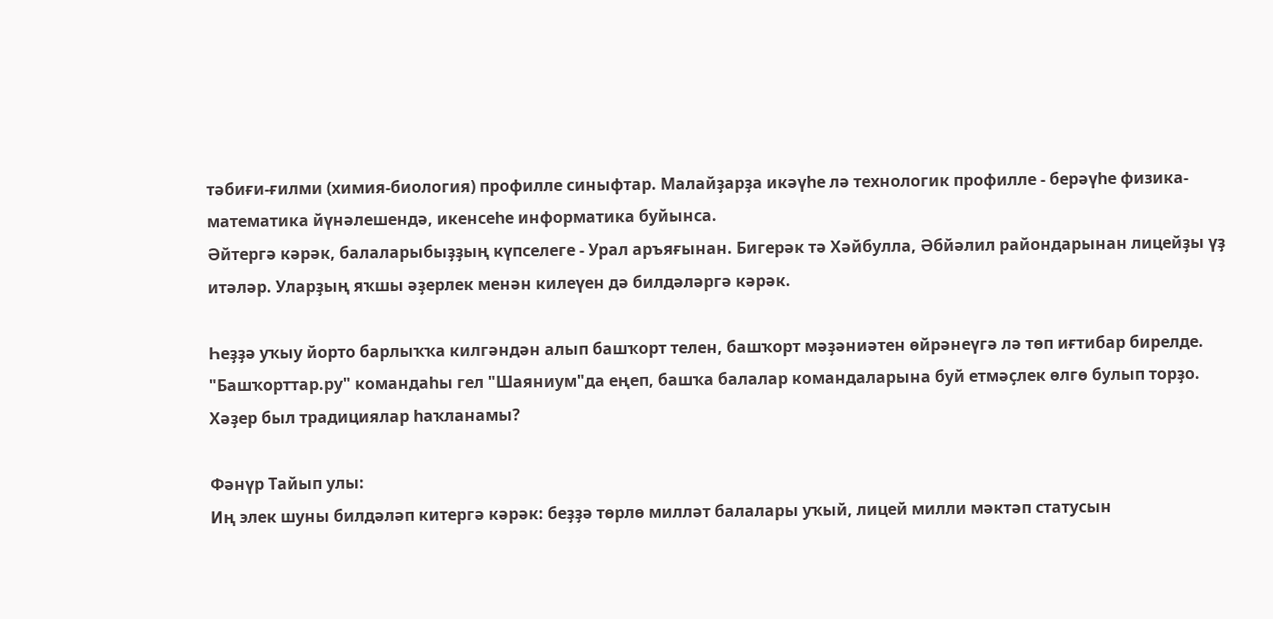тәбиғи-ғилми (химия-биология) профилле синыфтар. Малайҙарҙа икәүһе лә технологик профилле - берәүһе физика-математика йүнәлешендә, икенсеһе информатика буйынса.
Әйтергә кәрәк, балаларыбыҙҙың күпселеге - Урал аръяғынан. Бигерәк тә Хәйбулла, Әбйәлил райондарынан лицейҙы үҙ итәләр. Уларҙың яҡшы әҙерлек менән килеүен дә билдәләргә кәрәк.

Һеҙҙә уҡыу йорто барлыҡҡа килгәндән алып башҡорт телен, башҡорт мәҙәниәтен өйрәнеүгә лә төп иғтибар бирелде. "Башҡорттар.ру" командаһы гел "Шаяниум"да еңеп, башҡа балалар командаларына буй етмәҫлек өлгө булып торҙо. Хәҙер был традициялар һаҡланамы?

Фәнүр Тайып улы:
Иң элек шуны билдәләп китергә кәрәк: беҙҙә төрлө милләт балалары уҡый, лицей милли мәктәп статусын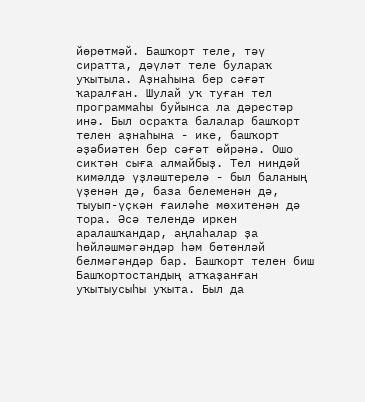йөрөтмәй. Башҡорт теле, тәү сиратта, дәүләт теле булараҡ уҡытыла. Аҙнаһына бер сәғәт ҡаралған. Шулай уҡ туған тел программаһы буйынса ла дәрестәр инә. Был осраҡта балалар башҡорт телен аҙнаһына - ике, башҡорт әҙәбиәтен бер сәғәт өйрәнә. Ошо сиктән сыға алмайбыҙ. Тел ниндәй кимәлдә үҙләштерелә - был баланың үҙенән дә, база белеменән дә, тыуып-үҫкән ғаиләһе мөхитенән дә тора. Әсә телендә иркен аралашҡандар, аңлаһалар ҙа һөйләшмәгәндәр һәм бөтөнләй белмәгәндәр бар. Башҡорт телен биш Башҡортостандың атҡаҙанған уҡытыусыһы уҡыта. Был да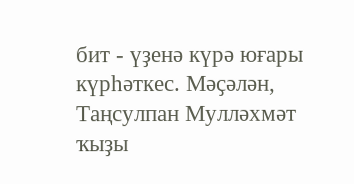бит - үҙенә күрә юғары күрһәткес. Мәҫәлән, Таңсулпан Мулләхмәт ҡыҙы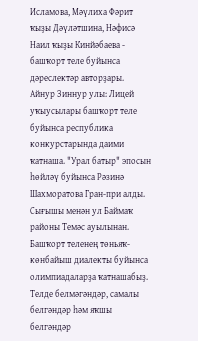Исламова, Мәүлиха Фәрит ҡыҙы Дәүләтшина, Нәфисә Наил ҡыҙы Кинйәбаева - башҡорт теле буйынса дәреслектәр авторҙары.
Айнур Зиннур улы: Лицей уҡыусылары башҡорт теле буйынса республика конкурстарында даими ҡатнаша. "Урал батыр" эпосын һөйләү буйынса Рәзинә Шахморатова Гран-при алды. Сығышы менән ул Баймаҡ районы Темәс ауылынан. Башҡорт теленең төньяҡ-көнбайыш диалекты буйынса олимпиадаларҙа ҡатнашабыҙ. Телде белмәгәндәр, самалы белгәндәр һәм яҡшы белгәндәр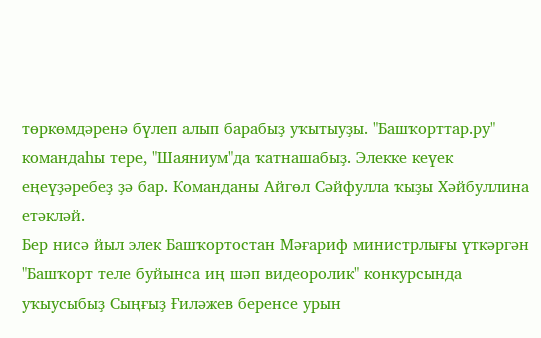төркөмдәренә бүлеп алып барабыҙ уҡытыуҙы. "Башҡорттар.ру" командаһы тере, "Шаяниум"да ҡатнашабыҙ. Элекке кеүек еңеүҙәребеҙ ҙә бар. Команданы Айгөл Сәйфулла ҡыҙы Хәйбуллина етәкләй.
Бер нисә йыл элек Башҡортостан Мәғариф министрлығы үткәргән "Башҡорт теле буйынса иң шәп видеоролик" конкурсында уҡыусыбыҙ Сыңғыҙ Ғиләжев беренсе урын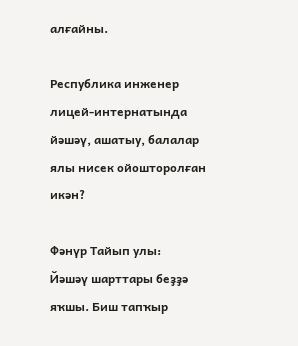алғайны.

Республика инженер лицей-интернатында йәшәү, ашатыу, балалар ялы нисек ойошторолған икән?

Фәнүр Тайып улы:
Йәшәү шарттары беҙҙә яҡшы. Биш тапҡыр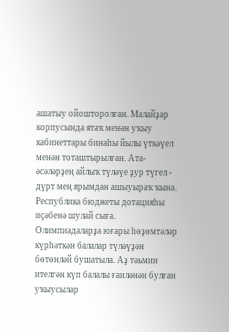ашатыу ойошторолған. Малайҙар корпусында ятаҡ менән уҡыу кабинеттары бинаһы йылы үткәүел менән тоташтырылған. Ата-әсәләрҙең айлыҡ түләүе ҙур түгел - дүрт мең ярымдан ашыуыраҡ ҡына. Республика бюджеты дотацияһы иҫәбенә шулай сыға. Олимпиадаларҙа юғары һөҙөмтәләр күрһәткән балалар түләүҙән бөтөнләй бушатыла. Аҙ тәьмин ителгән күп балалы ғаиләнән булған уҡыусылар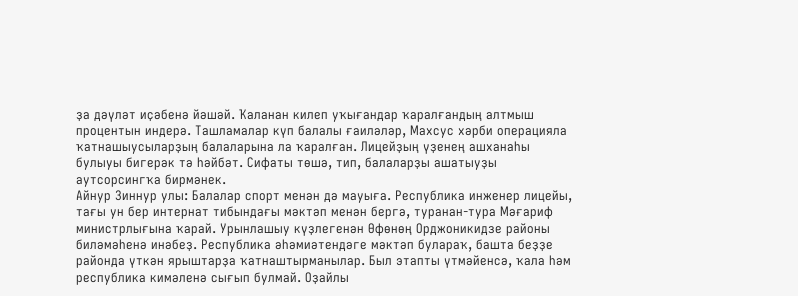ҙа дәүләт иҫәбенә йәшәй. Ҡаланан килеп уҡығандар ҡаралғандың алтмыш процентын индерә. Ташламалар күп балалы ғаиләләр, Махсус хәрби операцияла ҡатнашыусыларҙың балаларына ла ҡаралған. Лицейҙың үҙенең ашханаһы булыуы бигерәк тә һәйбәт. Сифаты төшә, тип, балаларҙы ашатыуҙы аутсорсингҡа бирмәнек.
Айнур Зиннур улы: Балалар спорт менән дә мауыға. Республика инженер лицейы, тағы ун бер интернат тибындағы мәктәп менән бергә, туранан-тура Мәғариф министрлығына ҡарай. Урынлашыу күҙлегенән Өфөнөң Орджоникидзе районы биләмәһенә инәбеҙ. Республика әһәмиәтендәге мәктәп булараҡ, башта беҙҙе районда үткән ярыштарҙа ҡатнаштырманылар. Был этапты үтмәйенсә, ҡала һәм республика кимәленә сығып булмай. Оҙайлы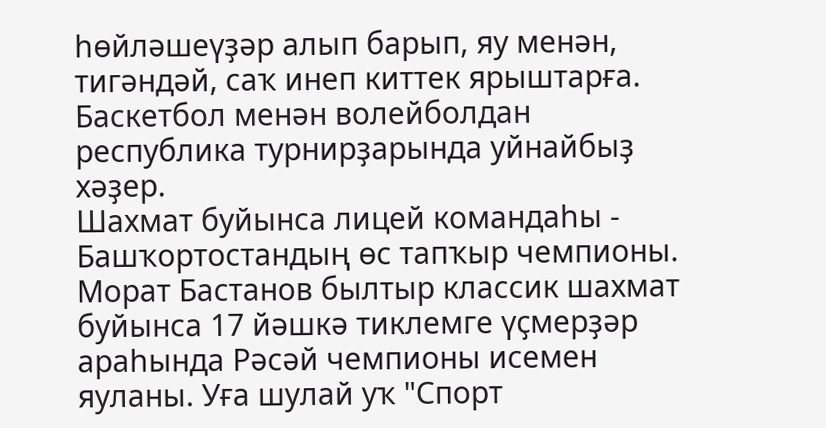һөйләшеүҙәр алып барып, яу менән, тигәндәй, саҡ инеп киттек ярыштарға. Баскетбол менән волейболдан республика турнирҙарында уйнайбыҙ хәҙер.
Шахмат буйынса лицей командаһы - Башҡортостандың өс тапҡыр чемпионы. Морат Бастанов былтыр классик шахмат буйынса 17 йәшкә тиклемге үҫмерҙәр араһында Рәсәй чемпионы исемен яуланы. Уға шулай уҡ "Спорт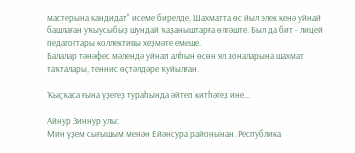мастерына кандидат" исеме бирелде. Шахматта өс йыл элек кенә уйнай башлаған уҡыусыбыҙ шундай ҡаҙаныштарға өлгәште. Был да бит - лицей педагогтары коллективы хеҙмәте емеше.
Балалар тәнәфес мәлендә уйнап алһын өсөн ял зоналарына шахмат таҡталары, теннис өҫтәлдәре ҡуйылған.

Ҡыҫҡаса ғына үҙегеҙ тураһында әйтеп китһәгеҙ ине...

Айнур Зиннур улы:
Мин үҙем сығышым менән Ейәнсура районынан. Республика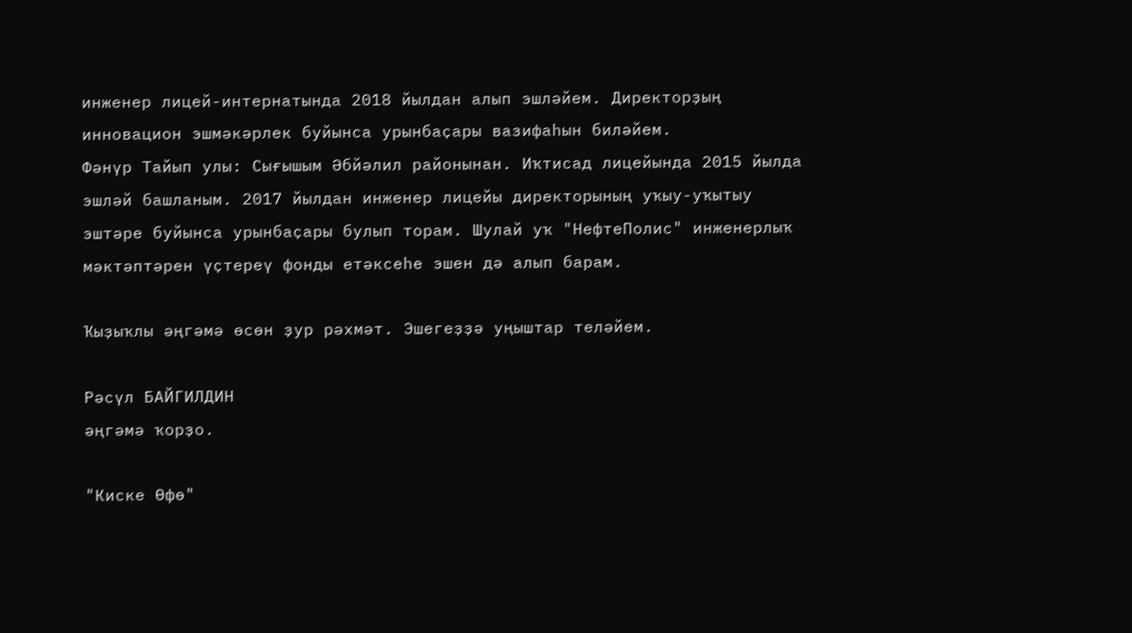инженер лицей-интернатында 2018 йылдан алып эшләйем. Директорҙың инновацион эшмәкәрлек буйынса урынбаҫары вазифаһын биләйем.
Фәнүр Тайып улы: Сығышым Әбйәлил районынан. Иҡтисад лицейында 2015 йылда эшләй башланым. 2017 йылдан инженер лицейы директорының уҡыу-уҡытыу эштәре буйынса урынбаҫары булып торам. Шулай уҡ "НефтеПолис" инженерлыҡ мәктәптәрен үҫтереү фонды етәксеһе эшен дә алып барам.

Ҡыҙыҡлы әңгәмә өсөн ҙур рәхмәт. Эшегеҙҙә уңыштар теләйем.

Рәсүл БАЙГИЛДИН
әңгәмә ҡорҙо.

"Киске Өфө"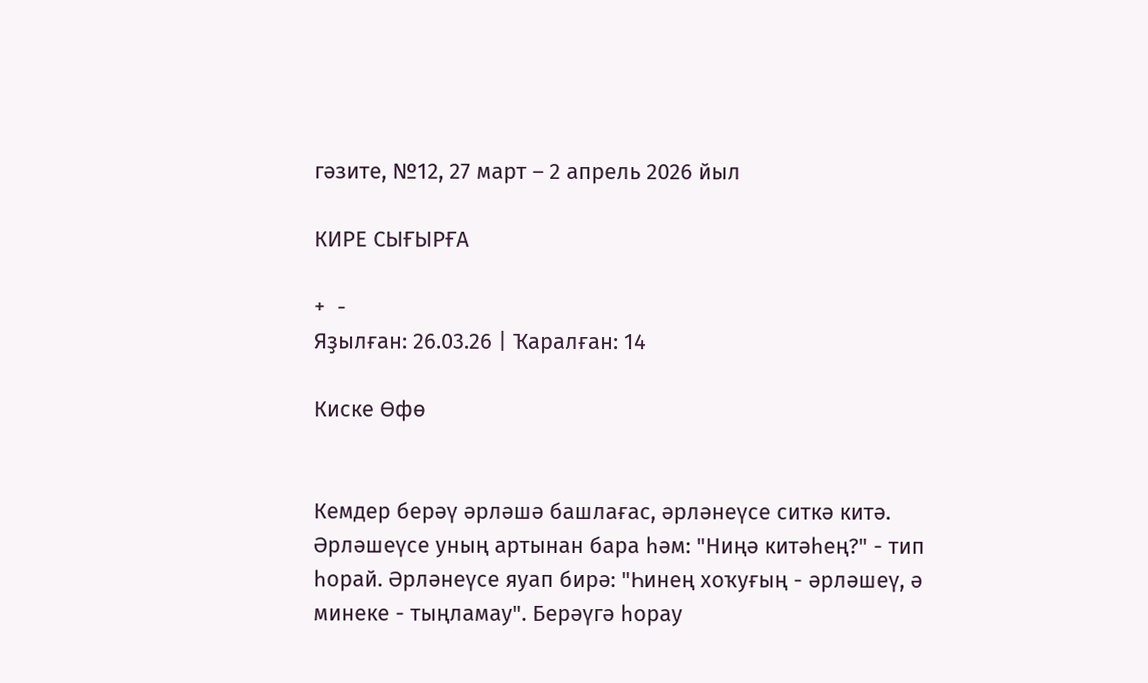гәзите, №12, 27 март – 2 апрель 2026 йыл

КИРЕ СЫҒЫРҒА

+  -
Яҙылған: 26.03.26 | Ҡаралған: 14

Киске Өфө


Кемдер берәү әрләшә башлағас, әрләнеүсе ситкә китә. Әрләшеүсе уның артынан бара һәм: "Ниңә китәһең?" - тип һорай. Әрләнеүсе яуап бирә: "Һинең хоҡуғың - әрләшеү, ә минеке - тыңламау". Берәүгә һорау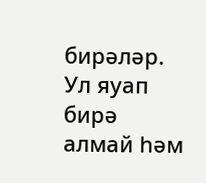бирәләр. Ул яуап бирә алмай һәм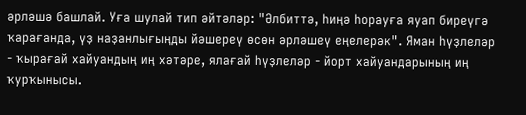әрләшә башлай. Уға шулай тип әйтәләр: "Әлбиттә, һиңә һорауға яуап биреүгә ҡарағанда, үҙ наҙанлығыңды йәшереү өсөн әрләшеү еңелерәк". Яман һүҙлеләр - ҡырағай хайуандың иң хәтәре, ялағай һүҙлеләр - йорт хайуандарының иң ҡурҡынысы.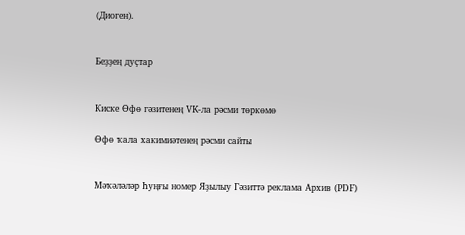(Диоген).


Беҙҙең дуҫтар


Киске Өфө гәзитенең VK-ла рәсми төркөмө

Өфө ҡала хакимиәтенең рәсми сайты


Мәҡәләләр Һуңғы номер Яҙылыу Гәзиттә реклама Архив (PDF)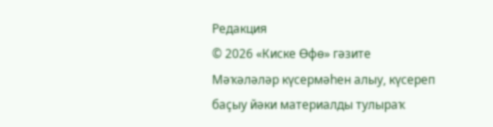Редакция
© 2026 «Киске Өфө» гәзите
Мәҡәләләр күсермәһен алыу, күсереп баҫыу йәки материалды тулыраҡ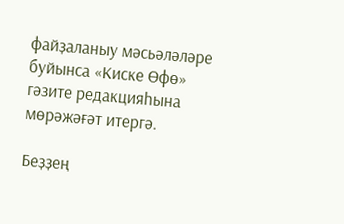файҙаланыу мәсьәләләре буйынса «Киске Өфө» гәзите редакцияһына мөрәжәғәт итергә.

Беҙҙең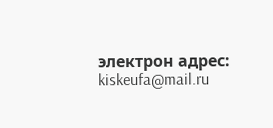электрон адрес: kiskeufa@mail.ru